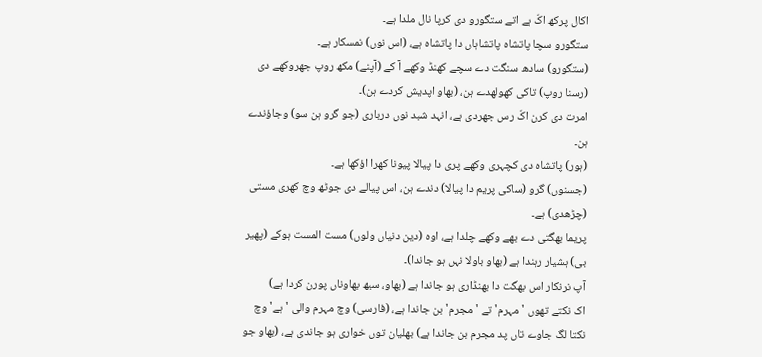اکال پرکھ اکّ ہے اتے ستگورو دی کرپا نال ملدا ہے۔
ستگورو سچا پاتشاہ پاتشاہاں دا پاتشاہ ہے، (اس نوں) نمسکار ہے۔
(ستگورو) سادھ سنگت دے سچے کھنڈ وکھے آ کے (آپنے) مکھ روپ جھروکھے دی (رسنا روپ) تاکی کھولھدے ہن، (بھاو اپدیش کردے ہن)۔
امرت دی کرن اکّ رس جھردی ہے، انہد شبد نوں درباری (جو گرو ہن سو) وجاؤندے ہن۔
(ہور) پاتشاہ دی کچہری وکھے پری دا پیالا پیونا کھرا اؤکھا ہے۔
(جسنوں) گرو (ساکی پریم دا پیالا) دندے ہن، اس پیالے دی جوٹھ وچ کھری مستی (چڑھدی) ہے۔
پریما بھگتی دے بھے وکھے چلدا ہے، اوہ (دین دنیاں ولوں) مست المست ہوکے (پھیر بی) ہشیار رہندا ہے (بھاو باولا نہں ہو جاندا)۔
آپ نرنکار اس بھگت دا بھنڈاری ہو جاندا ہے (بھاو، سبھ بھاوناں پورن کردا ہے)
اک نکتے تھوں 'مہرم' تے 'مجرم' بن جاندا ہے، (فارسی) وچ مہرم والی 'ہے' وچ نکتا لگ جاوے تاں پد مجرم بن جاندا ہے) بھلیان توں خواری ہو جاندی ہے، (بھاو جو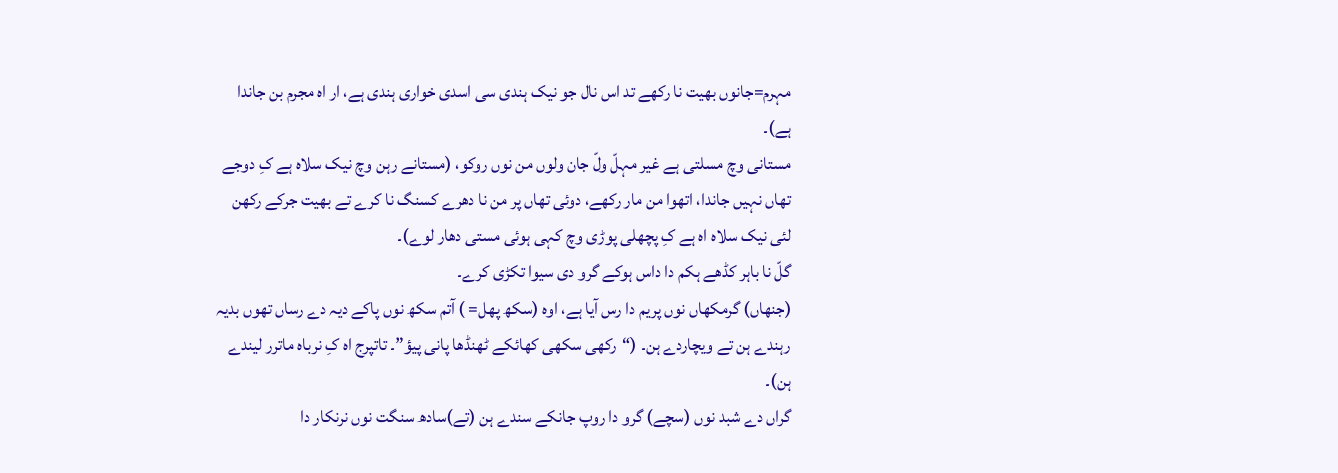مہرم=جانوں بھیت نا رکھے تد اس نال جو نیک ہندی سی اسدی خواری ہندی ہے، ار اہ مجرم بن جاندا ہے)۔
مستانی وچ مسلتی ہے غیر مہلّ ولّ جان ولوں من نوں روکو، (مستانے رہن وچ نیک سلاہ ہے کِ دوجے تھاں نہیں جاندا، اتھوا من مار رکھے، دوئی تھاں پر من نا دھرے کسنگ نا کرے تے بھیت جرکے رکھن لئی نیک سلاہ اہ ہے کِ پچھلی پوڑی وچ کہی ہوئی مستی دھار لوے)۔
گلّ نا باہر کڈھے ہکم دا داس ہوکے گرو دی سیوا تکڑی کرے۔
(جنھاں) گرمکھاں نوں پریم دا رس آیا ہے، اوہ (سکھ پھل= ) آتم سکھ نوں پاکے دیہ دے رساں تھوں بدیہ رہندے ہن تے ویچاردے ہن۔ (“رکھی سکھی کھائکے ٹھنڈھا پانی پیؤ”۔ تاتپرج اہ کِ نرباہ ماترر لیندے ہن)۔
گراں دے شبد نوں (سچے) گرو دا روپ جانکے سندے ہن (تے)سادھ سنگت نوں نرنکار دا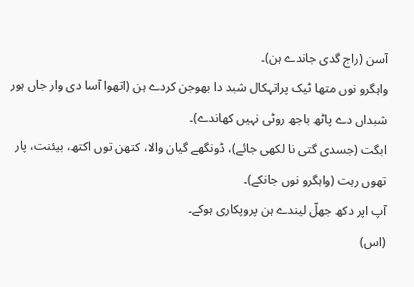آسن (راج گدی جاندے ہن)۔
واہگرو نوں متھا ٹیک پراتہکال شبد دا بھوجن کردے ہن (اتھوا آسا دی وار جاں ہور شبداں دے پاٹھ باجھ روٹی نہیں کھاندے)۔
ابگت (جسدی گتی نا لکھی جائے)، ڈونگھے گیان والا، کتھن توں اکتھ، بیئنت، پار تھوں رہت (واہگرو نوں جانکے)۔
آپ اپر دکھ جھلّ لیندے ہن پروپکاری ہوکے۔
(اس)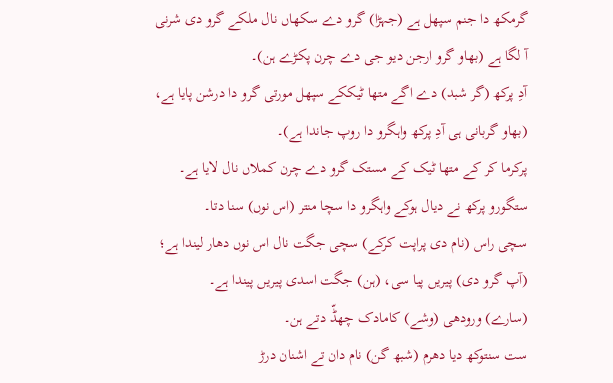گرمکھ دا جنم سپھل ہے (جہڑا) گرو دے سکھاں نال ملکے گرو دی شرنی آ لگا ہے (بھاو گرو ارجن دیو جی دے چرن پکڑے ہن)۔
آدِ پرکھ (گر شبد) دے اگے متھا ٹیککے سپھل مورتی گرو دا درشن پایا ہے، (بھاو گربانی ہی آدِ پرکھ واہگرو دا روپ جاندا ہے)۔
پرکرما کر کے متھا ٹیک کے مستک گرو دے چرن کملاں نال لایا ہے۔
ستگورو پرکھ نے دیال ہوکے واہگرو دا سچا منتر (اس نوں) سنا دتا۔
سچی راس (نام دی پراپت کرکے) سچی جگت نال اس نوں دھار لیندا ہے؛ (آپ گرو دی) پیریں پیا سی، (ہن) جگت اسدی پیریں پیندا ہے۔
(سارے) ورودھی (وشے) کامادک چھڈّ دتے ہن۔
ست سنتوکھ دیا دھرم (شبھ گن) نام دان تے اشنان درڑ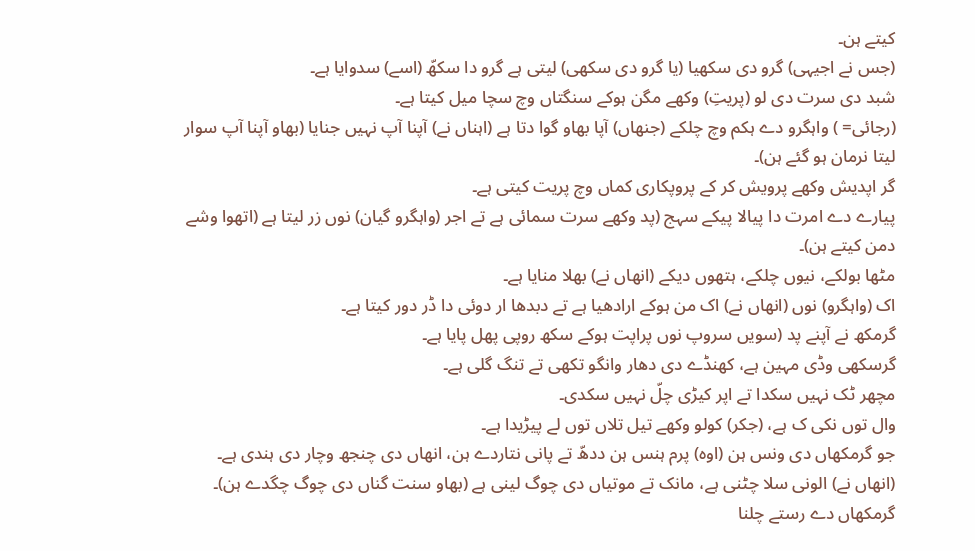کیتے ہن۔
(جس نے اجیہی) گرو دی سکھیا (یا گرو دی سکھی) لیتی ہے گرو دا سکھّ (اسے) سدوایا ہے۔
شبد دی سرت دی لو (پریتِ) وکھے مگن ہوکے سنگتاں وچ سچا میل کیتا ہے۔
(رجائی= ) واہگرو دے ہکم وچ چلکے (جنھاں) آپا بھاو گوا دتا ہے (اہناں نے) آپنا آپ نہیں جنایا (بھاو آپنا آپ سوار لیتا نرمان ہو گئے ہن)۔
گر اپدیش وکھے پرویش کر کے پروپکاری کماں وچ پریت کیتی ہے۔
پیارے دے امرت دا پیالا پیکے سہج (پد وکھے سرت سمائی ہے تے اجر (واہگرو گیان) نوں زر لیتا ہے (اتھوا وشے دمن کیتے ہن)۔
مٹھا بولکے، نیوں چلکے، ہتھوں دیکے (انھاں نے) بھلا منایا ہے۔
اک (واہگرو) نوں (انھاں نے) اک من ہوکے ارادھیا ہے تے دبدھا ار دوئی دا ڈر دور کیتا ہے۔
گرمکھ نے آپنے پد (سویں سروپ نوں پراپت ہوکے سکھ روپی پھل پایا ہے۔
گرسکھی وڈی مہین ہے، کھنڈے دی دھار وانگو تکھی تے تنگ گلی ہے۔
مچھر ٹک نہیں سکدا تے اپر کیڑی چلّ نہیں سکدی۔
وال توں نکی ک ہے، (جکر) کولو وکھے تیل تلاں توں لے پیڑیدا ہے۔
جو گرمکھاں دی ونس ہن (اوہ) پرم ہنس ہن ددھّ تے پانی نتاردے ہن، انھاں دی چنجھ وچار دی ہندی ہے۔
(انھاں نے) الونی سلا چٹنی ہے، مانک تے موتیاں دی چوگ لینی ہے (بھاو سنت گناں دی چوگ چگدے ہن)۔
گرمکھاں دے رستے چلنا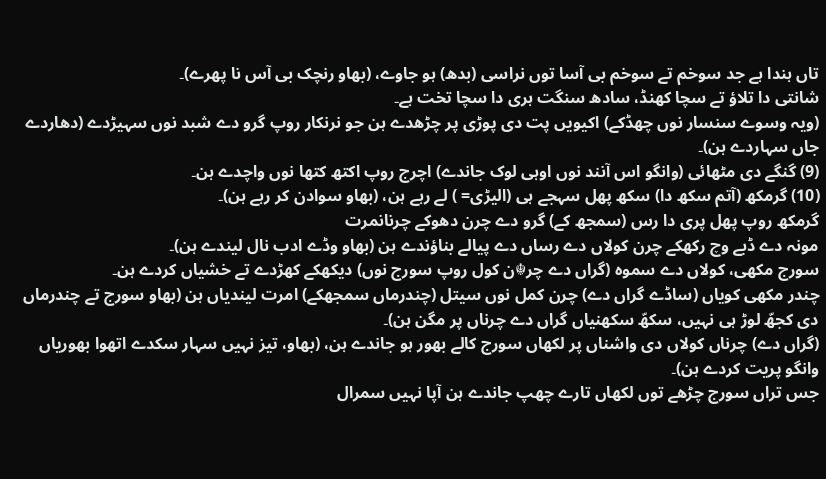تاں ہندا ہے جد سوخم تے سوخم بی آسا توں نراسی (بدھ) ہو جاوے، (بھاو رنچک بی آس نا پھرے)۔
شانتی دا تلاؤ تے سچا کھنڈ، سادھ سنگت ہری دا سچا تخت ہے۔
(ویہ وسوے سنسار نوں چھڈکے) اکیویں پت دی پوڑی پر چڑھدے ہن جو نرنکار روپ گرو دے شبد نوں سہیڑدے (دھاردے جاں سہاردے ہن)۔
(9) گنگے دی مٹھائی (وانگو اس آنند نوں اوہی لوک جاندے) اچرج روپ اکتھ کتھا نوں واچدے ہن۔
(10) گرمکھ (آتم سکھ دا) سکھ پھل سہجے ہی (الیڑی= ) لے رہے ہن، (بھاو سوادن کر رہے ہن)۔
گرمکھ روپ پھل پری دا رس (سمجھ کے) گرو دے چرن دھوکے چرنانمرت
مونہ دے ڈبے وچ رکھکے چرن کولاں دے رساں دے پیالے بناؤندے ہن (بھاو وڈے ادب نال لیندے ہن)۔
سورج مکھی، کولاں دے سموہ (گراں دے چر☬ن کول روپ سورج نوں) دیکھکے کھڑدے تے خشیاں کردے ہن۔
چندر مکھی کویاں (ساڈے گراں دے) چرن کمل نوں سیتل (چندرماں سمجھکے) امرت لیندیاں ہن (بھاو سورج تے چندرماں دی کجھّ لوڑ ہی نہیں، سکھّ سکھنیاں گراں دے چرناں پر مگن ہن)۔
(گراں دے) چرناں کولاں دی واشناں پر لکھاں سورج کالے بھور ہو جاندے ہن، (بھاو، تیز نہیں سہار سکدے اتھوا بھوریاں وانگو پریت کردے ہن)۔
جس تراں سورج چڑھے توں لکھاں تارے چھپ جاندے ہن آپا نہیں سمرال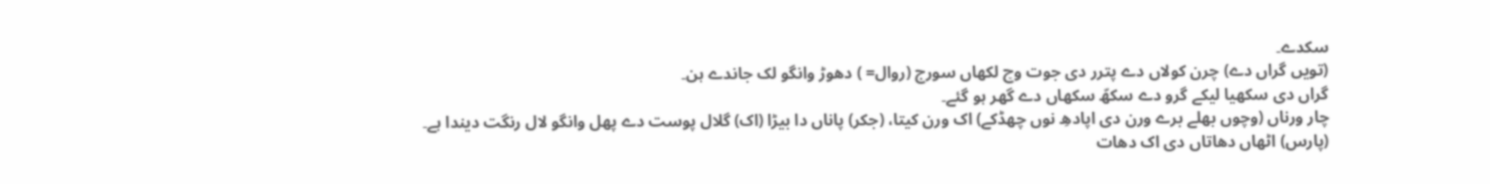سکدے۔
(تویں گراں دے) چرن کولاں دے پترر دی جوت وچ لکھاں سورج (روال= ) دھوڑ وانگو لک جاندے ہن۔
گراں دی سکھیا لیکے گرو دے سکھّ سکھاں دے گھر ہو گئے۔
چار ورناں (وچوں بھلے برے ورن دی اپادھِ نوں چھڈکے) اک ورن کیتا، (جکر) پاناں دا بیڑا (اک) گلال پوست دے پھل وانگو لال رنگت دیندا ہے۔
(پارس) اٹھاں دھاتاں دی اک دھات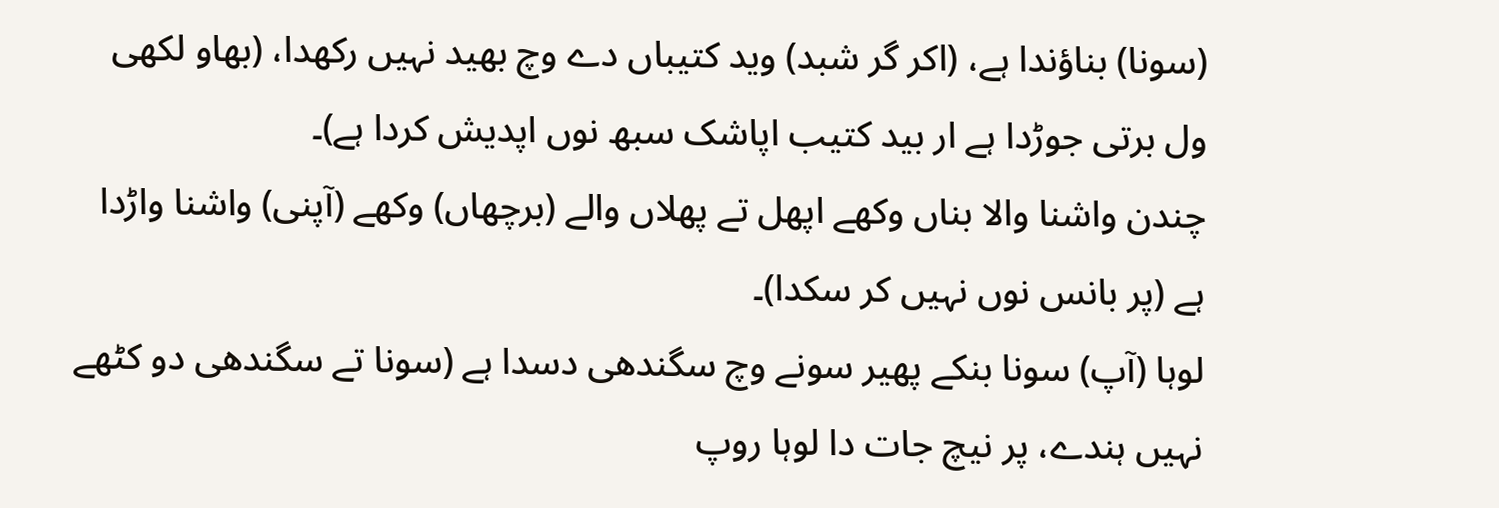(سونا) بناؤندا ہے، (اکر گر شبد) وید کتیباں دے وچ بھید نہیں رکھدا، (بھاو لکھی ول برتی جوڑدا ہے ار بید کتیب اپاشک سبھ نوں اپدیش کردا ہے)۔
چندن واشنا والا بناں وکھے اپھل تے پھلاں والے (برچھاں) وکھے (آپنی) واشنا واڑدا ہے (پر بانس نوں نہیں کر سکدا)۔
لوہا (آپ) سونا بنکے پھیر سونے وچ سگندھی دسدا ہے (سونا تے سگندھی دو کٹھے نہیں ہندے، پر نیچ جات دا لوہا روپ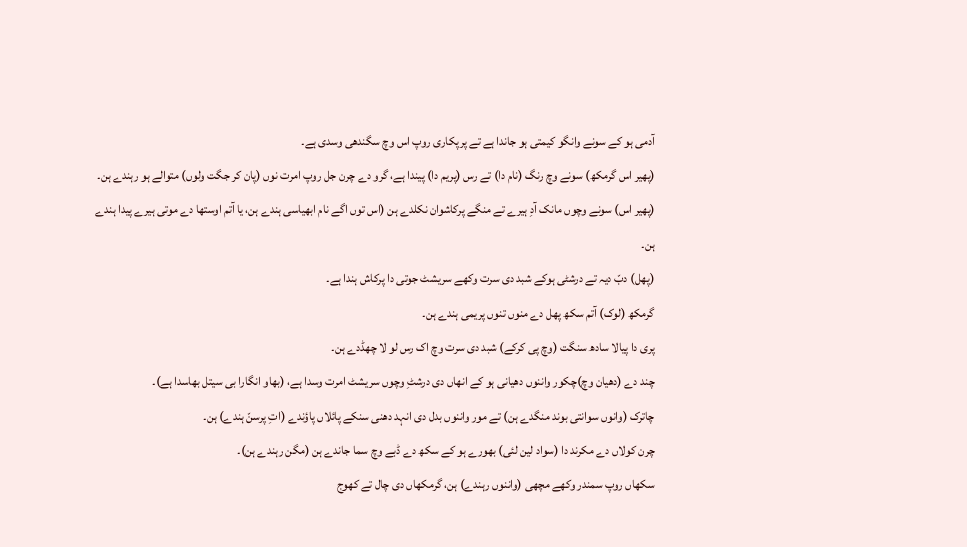آدمی ہو کے سونے وانگو کیمتی ہو جاندا ہے تے پرپکاری روپ اس وچ سگندھی وسدی ہے۔
(پھیر اس گرمکھ) سونے وچ رنگ (نام دا) تے رس (پریم دا) پیندا ہے، گرو دے چرن جل روپ امرت نوں (پان کر جگت ولوں) متوالے ہو رہندے ہن۔
(پھیر اس) سونے وچوں مانک آدِ ہیرے تے منگے پرکاشوان نکلدے ہن (اس توں اگے نام ابھیاسی ہندے ہن، یا آتم اوستھا دے موتی ہیرے پیدا ہندے ہن۔
(پھل) دبّ دیہ تے درشٹی ہوکے شبد دی سرت وکھے سریشٹ جوتی دا پرکاش ہندا ہے۔
گرمکھ (لوک) آتم سکھ پھل دے منوں تنوں پریمی ہندے ہن۔
پری دا پیالا سادھ سنگت (وچ پی کرکے) شبد دی سرت وچ اک رس لو لا چھڈدے ہن۔
چند دے (دھیان وچ)چکور واننوں دھیانی ہو کے انھاں دی درشٹِ وچوں سریشٹ امرت وسدا ہے، (بھاو انگارا بی سیتل بھاسدا ہے)۔
چاترک (وانوں سوانتی بوند منگدے ہن) تے مور واننوں بدل دی انہد دھنی سنکے پائلاں پاؤندے (اتِ پرسنّ ہندے) ہن۔
چرن کولاں دے مکرند دا (سواد لین لئی) بھورے ہو کے سکھ دے ڈبے وچ سما جاندے ہن (مگن رہندے ہن)۔
سکھاں روپ سمندر وکھے مچھی (واننوں رہندے) ہن، گرمکھاں دی چال تے کھوج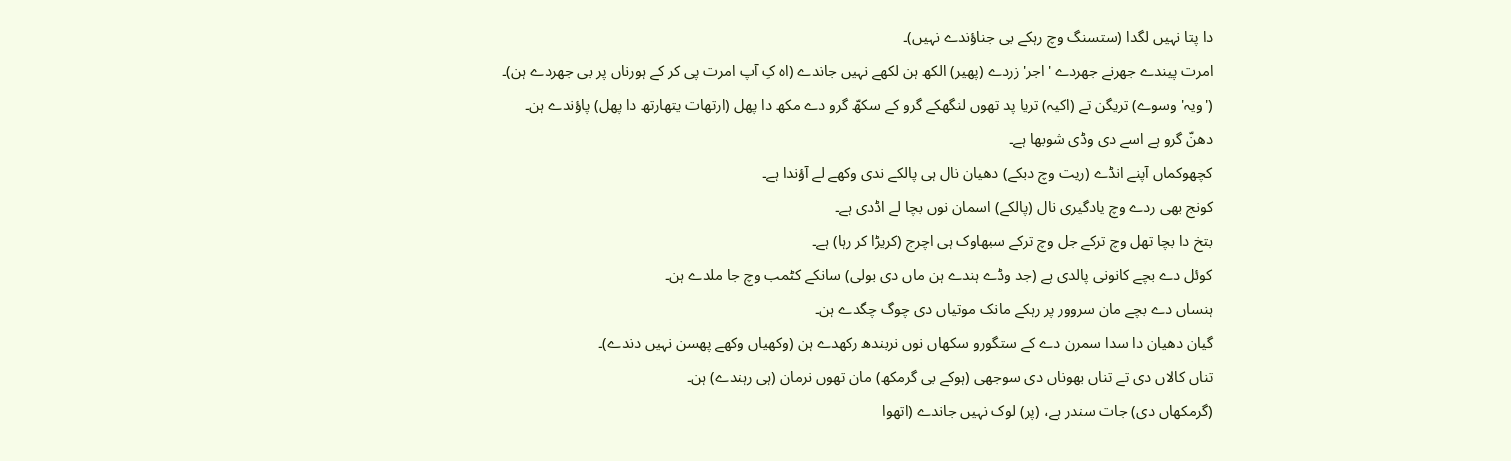دا پتا نہیں لگدا (ستسنگ وچ رہکے بی جناؤندے نہیں)۔
امرت پیندے جھرنے جھردے 'اجر' زردے (پھیر) الکھ ہن لکھے نہیں جاندے (اہ کِ آپ امرت پی کر کے ہورناں پر بی جھردے ہن)۔
('ویہ' وسوے) تریگن تے (اکیہ) تریا پد تھوں لنگھکے گرو کے سکھّ گرو دے مکھ دا پھل (ارتھات یتھارتھ دا پھل) پاؤندے ہن۔
دھنّ گرو ہے اسے دی وڈی شوبھا ہے۔
کچھوکماں آپنے انڈے (ریت وچ دبکے) دھیان نال ہی پالکے ندی وکھے لے آؤندا ہے۔
کونج بھی ردے وچ یادگیری نال (پالکے) اسمان نوں بچا لے اڈدی ہے۔
بتخ دا بچا تھل وچ ترکے جل وچ ترکے سبھاوک ہی اچرج (کریڑا کر رہا) ہے۔
کوئل دے بچے کانونی پالدی ہے (جد وڈے ہندے ہن ماں دی بولی) سانکے کٹمب وچ جا ملدے ہن۔
ہنساں دے بچے مان سروور پر رہکے مانک موتیاں دی چوگ چگدے ہن۔
گیان دھیان دا سدا سمرن دے کے ستگورو سکھاں نوں نربندھ رکھدے ہن (وکھیاں وکھے پھسن نہیں دندے)۔
تناں کالاں دی تے تناں بھوناں دی سوجھی (ہوکے بی گرمکھ) مان تھوں نرمان (ہی رہندے) ہن۔
(گرمکھاں دی) جات سندر ہے، (پر) لوک نہیں جاندے (اتھوا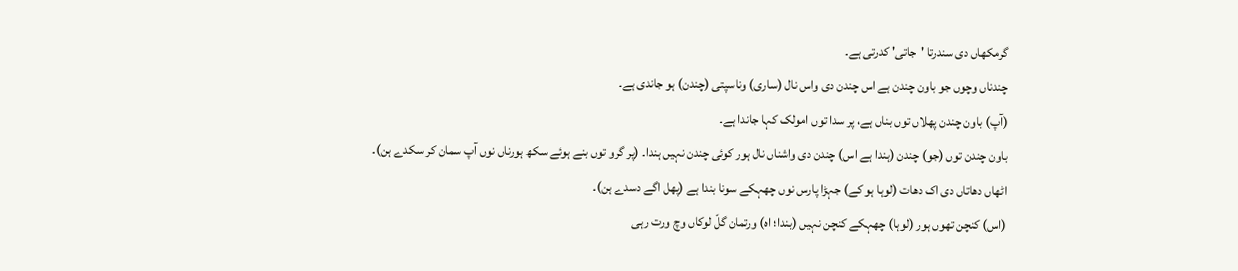گرمکھاں دی سندرتا 'جاتی' کدرتی ہے۔
چندناں وچوں جو باون چندن ہے اس چندن دی واس نال (ساری) وناسپتی (چندن) ہو جاندی ہے۔
(آپ) باون چندن پھلاں توں بناں ہے، پر سدا توں امولک کہا جاندا ہے۔
باون چندن توں (جو) چندن (ہندا ہے اس) چندن دی واشناں نال ہور کوئی چندن نہیں ہندا۔ (پر گرو توں بنے ہوئے سکھ ہورناں نوں آپ سمان کر سکدے ہن)۔
اٹھاں دھاتاں دی اک دھات (لوہا ہو کے) جہڑا پارس نوں چھہکے سونا بندا ہے (پھل اگے دسدے ہن)۔
(اس) کنچن تھوں ہور (لوہا) چھہکے کنچن نہیں (بندا؛ اہ) ورتمان گلّ لوکاں وچ ورت رہی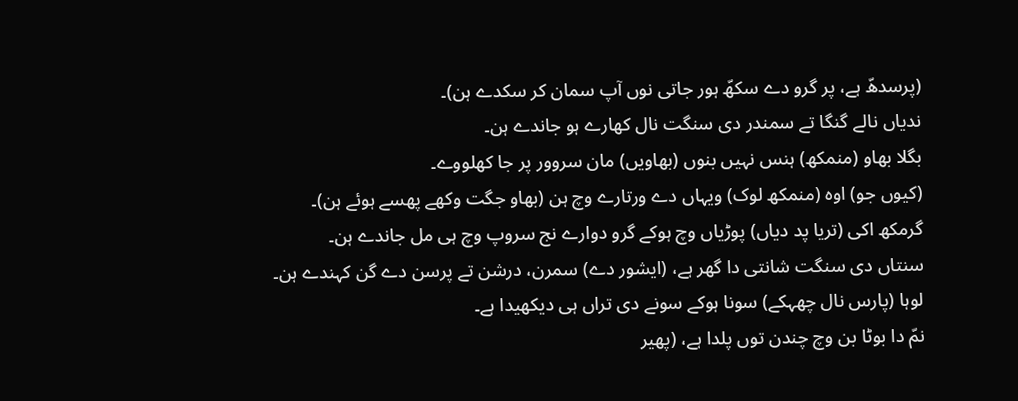(پرسدھّ ہے، پر گرو دے سکھّ ہور جاتی نوں آپ سمان کر سکدے ہن)۔
ندیاں نالے گنگا تے سمندر دی سنگت نال کھارے ہو جاندے ہن۔
بگلا بھاو (منمکھ) ہنس نہیں بنوں (بھاویں) مان سروور پر جا کھلووے۔
(کیوں جو) اوہ (منمکھ لوک) ویہاں دے ورتارے وچ ہن (بھاو جگت وکھے پھسے ہوئے ہن)۔
گرمکھ اکی (تریا پد دیاں) پوڑیاں وچ ہوکے گرو دوارے نج سروپ وچ ہی مل جاندے ہن۔
سنتاں دی سنگت شانتی دا گھر ہے، (ایشور دے) سمرن، درشن تے پرسن دے گن کہندے ہن۔
لوہا (پارس نال چھہکے) سونا ہوکے سونے دی تراں ہی دیکھیدا ہے۔
نمّ دا بوٹا بن وچ چندن توں پلدا ہے، (پھیر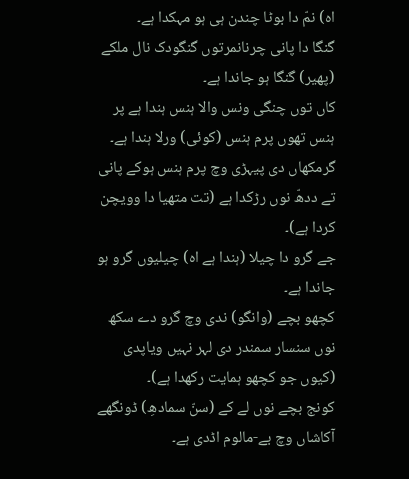اہ) نمّ دا بوٹا چندن ہی ہو مہکدا ہے۔
گنگا دا پانی چرنانمرتوں گنگودک نال ملکے (پھیر) گنگا ہو جاندا ہے۔
کاں توں چنگی ونس والا ہنس ہندا ہے پر ہنس تھوں پرم ہنس (کوئی) ورلا ہندا ہے۔
گرمکھاں دی پیہڑی وچ پرم ہنس ہوکے پانی تے ددھّ نوں رڑکدا ہے (تت متھیا دا وویچن کردا ہے)۔
جے گرو دا چیلا (ہندا ہے اہ) چیلیوں گرو ہو جاندا ہے۔
کچھو بچے (وانگو) ندی وچ گرو دے سکھ نوں سنسار سمندر دی لہر نہیں ویاپدی (کیوں جو کچھو ہمایت رکھدا ہے)۔
کونج بچے نوں لے کے (سنّ سمادھِ) ڈونگھے آکاشاں وچ بے-مالوم اڈدی ہے۔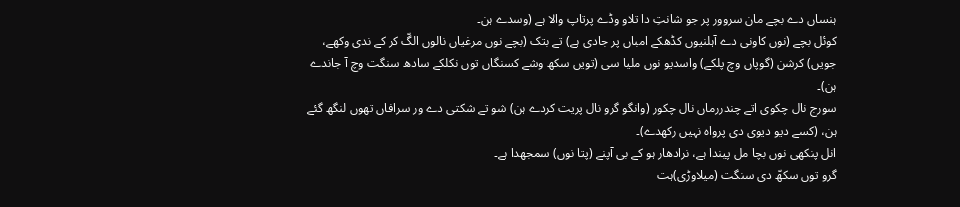ہنساں دے بچے مان سروور پر جو شانتِ دا تلاو وڈے پرتاپ والا ہے (وسدے ہن۔
کوئل بچے (نوں کاونی دے آہلنیوں کڈھکے امباں پر جادی ہے) تے بتک (بچے نوں مرغیاں نالوں الگّ کر کے ندی وکھے، جویں) کرشن (گوپاں وچ پلکے) واسدیو نوں ملیا سی (تویں سکھ وشے کسنگاں توں نکلکے سادھ سنگت وچ آ جاندے ہن)۔
سورج نال چکوی اتے چندررماں نال چکور (وانگو گرو نال پریت کردے ہن) شو تے شکتی دے ور سرافاں تھوں لنگھ گئے ہن، (کسے دیو دیوی دی پرواہ نہیں رکھدے)۔
انل پنکھی نوں بچا مل پیندا ہے، نرادھار ہو کے بی آپنے (پتا نوں) سمجھدا ہے۔
گرو توں سکھّ دی سنگت (میلاوڑی)ہت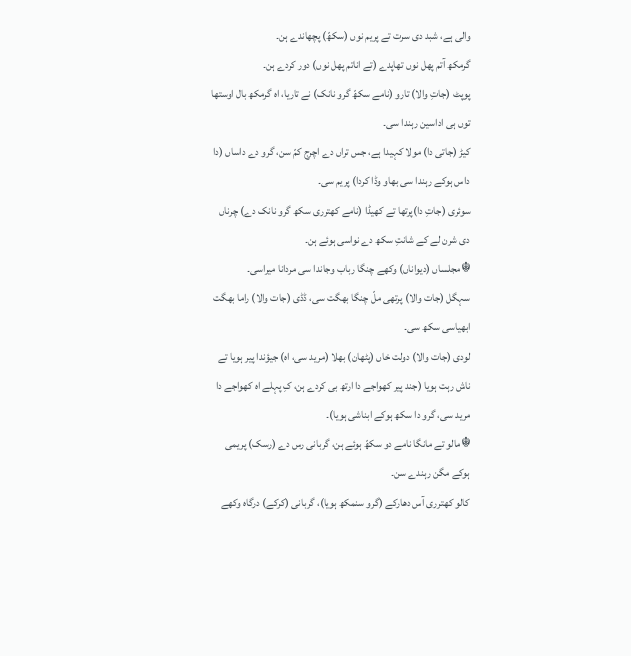والی ہے، شبد دی سرت تے پریم نوں (سکھّ) پچھاندے ہن۔
گرمکھ آتم پھل نوں تھاپدے (تے اناتم پھل نوں) دور کردے ہن۔
پوپٹ (جاتِ والا) تارو (نامے سکھّ گرو نانک) نے تاریا، اہ گرمکھ بال اوستھا توں ہی اداسین رہندا سی۔
کیڑ (جاتی دا) مولا کہیدا ہے، جس تراں دے اچرج کمّ سن، گرو دے داساں (دا داس ہوکے رہندا سی بھاو وڈا کردا) پریم سی۔
سوئری (جاتِ دا)پرتھا تے کھیڈا (نامے کھترری سکھ گرو نانک دے) چرناں دی شرن لے کے شانتِ سکھ دے نواسی ہوئے ہن۔
☬مجلساں (دیواناں) وکھے چنگا رباب وجاندا سی مردانا میراسی۔
سہگل (جات والا) پرتھی ملّ چنگا بھگت سی، ڈڈی (جات والا) راما بھگت ابھیاسی سکھ سی۔
لودی (جات والا) دولت خاں (پٹھان) بھلا (مرید سی، اہ) جیؤندا پیر ہویا تے ناش رہت ہویا (جند پیر کھواجے دا ارتھ بی کردے ہن، کِ پہلے اہ کھواجے دا مرید سی، گرو دا سکھ ہوکے ابناشی ہویا)۔
☬مالو تے مانگا نامے دو سکھّ ہوئے ہن، گربانی رس دے (رسک) پریمی ہوکے مگن رہندے سن۔
کالو کھترری آس دھارکے (گرو سنمکھ ہویا)، گربانی (کرکے) درگاہ وکھے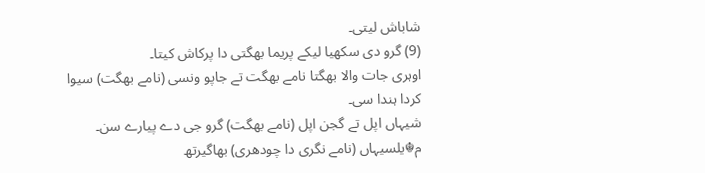شاباش لیتی۔
(9) گرو دی سکھیا لیکے پریما بھگتی دا پرکاش کیتا۔
اوہری جات والا بھگتا نامے بھگت تے جاپو ونسی (نامے بھگت) سیوا کردا ہندا سی۔
شیہاں اپل تے گجن اپل (نامے بھگت) گرو جی دے پیارے سن۔
م☬یلسیہاں (نامے نگری دا چودھری) بھاگیرتھ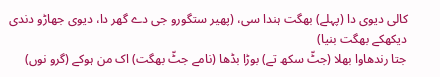کالی دیوی دا (پہلے) بھگت ہندا سی، (پھیر ستگورو جی دے گھر دا، دیوی جھاڑو دندی دیکھکے بھگت بنیا)
جتا رندھاوا بھلا (جٹّ سکھ تے) بوڑا بڈھا (نامے جٹّ بھگت) اک من ہوکے (گرو نوں)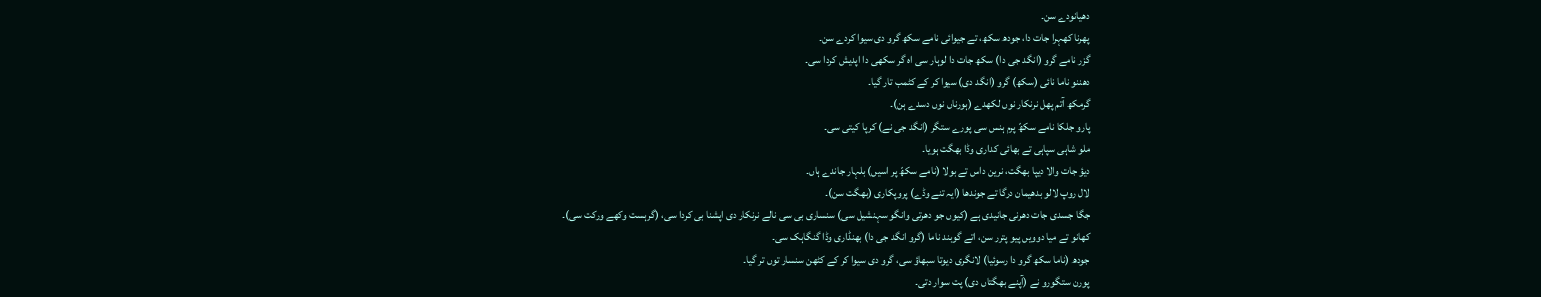دھیانودے سن۔
پھرنا کھہرا جات دا، جودھ سکھ، تے جیوائی نامے سکھ گرو دی سیوا کردے سن۔
گزر نامے گرو (انگد جی دا) سکھ جات دا لوہار سی اہ گر سکھی دا اپدیش کردا سی۔
دھننو ناما نائی (سکھ) گرو (انگد دی) سیوا کر کے کٹمب تار گیا۔
گرمکھ آتم پھل نرنکار نوں لکھدے (ہورناں نوں دسدے ہن)۔
پارو جلکا نامے سکھّ پرم ہنس سی پورے ستگر (انگد جی نے) کرپا کیتی سی۔
ملو شاہی سپاہی تے بھائی کداری وڈا بھگت ہویا۔
دیؤ جات والا دیپا بھگت، نرین داس تے بولا (نامے سکھّ پر اسیں) بلہار جاندے ہاں۔
لال روپ لالو بدھیمان درگا تے جوندھا (ایہ تنے وڈے) پروپکاری (بھگت سن)۔
جگا جسدی جات دھرنی جانیدی ہے (کیوں جو دھرتی وانگو سہنشیل سی) سنساری بی سی نالے نرنکار دی اپشنا بی کردا سی، (گرہست وکھے ورکت سی)۔
کھانو تے میا دوویں پیو پترر سن، اتے گوبند ناما (گرو انگد جی دا) بھنڈاری وڈا گنگاہک سی۔
جودھ (ناما سکھ گرو دا رسوئیا) لانگری دیوتا سبھاؤ سی، گرو دی سیوا کر کے کٹھن سنسار توں تر گیا۔
پورن ستگورو نے (آپنے بھگتاں دی) پت سوار دتی۔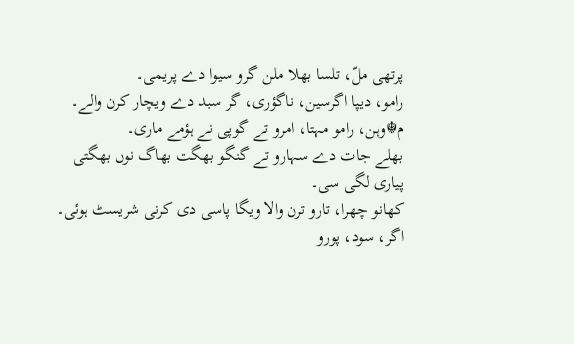پرتھی ملّ، تلسا بھلا ملن گرو سیوا دے پریمی۔
رامو، دیپا اگرسین، ناگؤری، گر سبد دے ویچار کرن والے۔
م☬وہن، رامو مہتا، امرو تے گوپی نے ہؤمے ماری۔
بھلے جات دے سہارو تے گنگو بھگت بھاگ نوں بھگتی پیاری لگی سی۔
کھانو چھرا، تارو ترن والا ویگا پاسی دی کرنی شریسٹ ہوئی۔
اگر، سود، پورو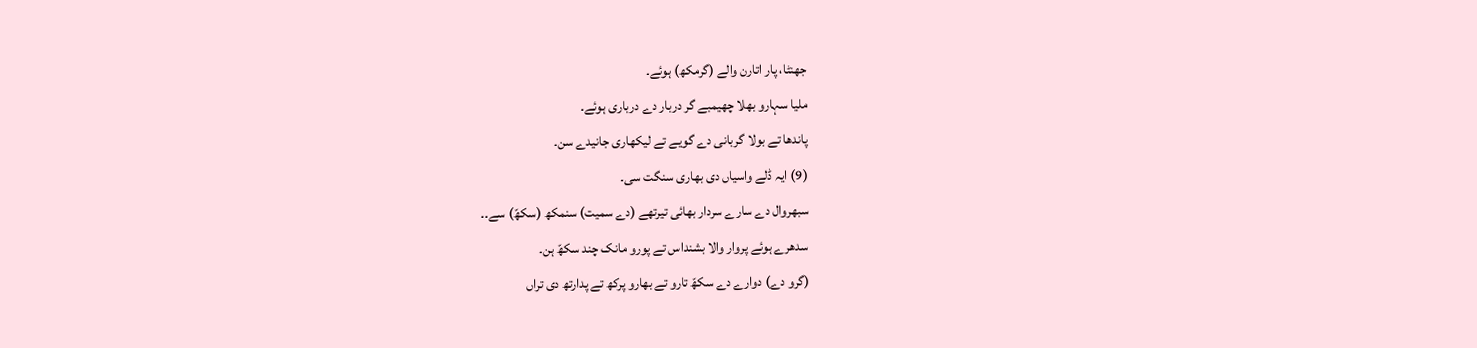جھنٹا، پار اتارن والے (گرمکھ) ہوئے۔
ملیا سہارو بھلا چھیمبے گر دربار دے درباری ہوئے۔
پاندھا تے بولا گربانی دے گویے تے لیکھاری جانیدے سن۔
(9) ایہ ڈلے واسیاں دی بھاری سنگت سی۔
سبھروال دے سارے سردار بھائی تیرتھے (دے سمیت) سنمکھ (سکھّ) سے۔۔
سدھرے ہوئے پروار والا بشنداس تے پورو مانک چند سکھّ ہن۔
(گرو دے) دوارے دے سکھّ تارو تے بھارو پرکھ تے پدارتھ دی تراں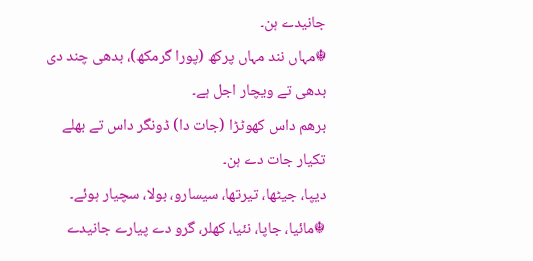جانیدے ہن۔
☬مہاں نند مہاں پرکھ (پورا گرمکھ)، بدھی چند دی بدھی تے ویچار اجل ہے۔
برھم داس کھوٹڑا (جات دا) ڈونگر داس تے بھلے تکیار جات دے ہن۔
دیپا، جیٹھا، تیرتھا، سیسارو، بولا، سچیار ہوئے۔
☬مائیا، جاپا، نئیا، کھلر، گرو دے پیارے جانیدے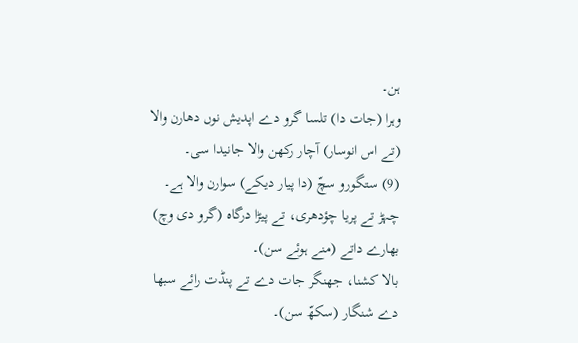ہن۔
وہرا (جات دا) تلسا گرو دے اپدیش نوں دھارن والا (تے اس انوسار) آچار رکھن والا جانیدا سی۔
(9) ستگورو سچّ (دا پیار دیکے) سوارن والا ہے۔
چہڑ تے پریا چؤدھری، تے پیڑا درگاہ (گرو دی وچ) بھارے داتے (منے ہوئے سن)۔
بالا کشنا، جھنگر جات دے تے پنڈت رائے سبھا دے شنگار (سکھّ سن)۔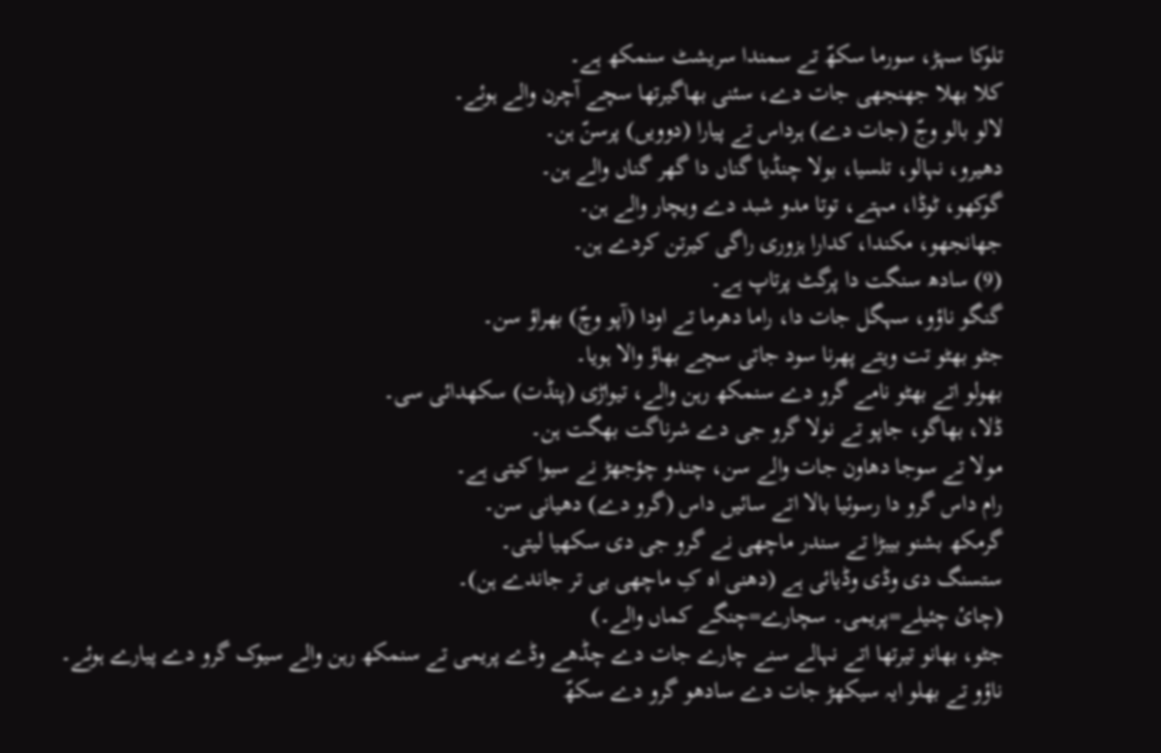تلوکا سہڑ، سورما سکھّ تے سمندا سریشٹ سنمکھ ہے۔
کلا بھلا جھنجھی جات دے، سئنی بھاگیرتھا سچے آچرن والے ہوئے۔
لالو بالو وجّ (جات دے) ہرداس تے پیارا (دوویں) پرسنّ ہن۔
دھیرو، نہالو، تلسیا، بولا چنڈیا گناں دا گھر گناں والے ہن۔
گوکھو، ٹوڈا، مہتے، توتا مدو شبد دے ویچار والے ہن۔
جھانجھو، مکندا، کدارا ہزوری راگی کیرتن کردے ہن۔
(9) سادھ سنگت دا پرگٹ پرتاپ ہے۔
گنگو ناؤو، سہگل جات دا، راما دھرما تے اودا (آپو وچّ) بھراؤ سن۔
جٹو بھٹو تت ویتے پھرنا سود جاتی سچے بھاؤ والا ہویا۔
بھولو اتے بھٹو نامے گرو دے سنمکھ رہن والے، تیواڑی (پنڈت) سکھدائی سی۔
ڈلا، بھاگو، جاپو تے نولا گرو جی دے شرناگت بھگت ہن۔
مولا تے سوجا دھاون جات والے سن، چندو چؤجھڑ نے سیوا کیتی ہے۔
رام داس گرو دا رسوئیا بالا اتے سائیں داس (گرو دے) دھیانی سن۔
گرمکھ بشنو بیبڑا تے سندر ماچھی نے گرو جی دی سکھیا لیتی۔
ستسنگ دی وڈی وڈیائی ہے (دھنی اہ کِ ماچھی بی تر جاندے ہن)۔
(چائ چئیلے=پریمی۔ سچارے=چنگے کماں والے۔)
جٹو، بھانو تیرتھا اتے نہالے سنے چارے جات دے چڈھے وڈے پریمی تے سنمکھ رہن والے سیوک گرو دے پیارے ہوئے۔
ناؤو تے بھلو ایہ سیکھڑ جات دے سادھو گرو دے سکھّ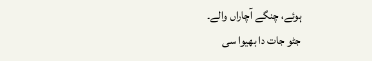ہوئے، چنگے آچاراں والے۔
جٹو جات دا بھیوا سی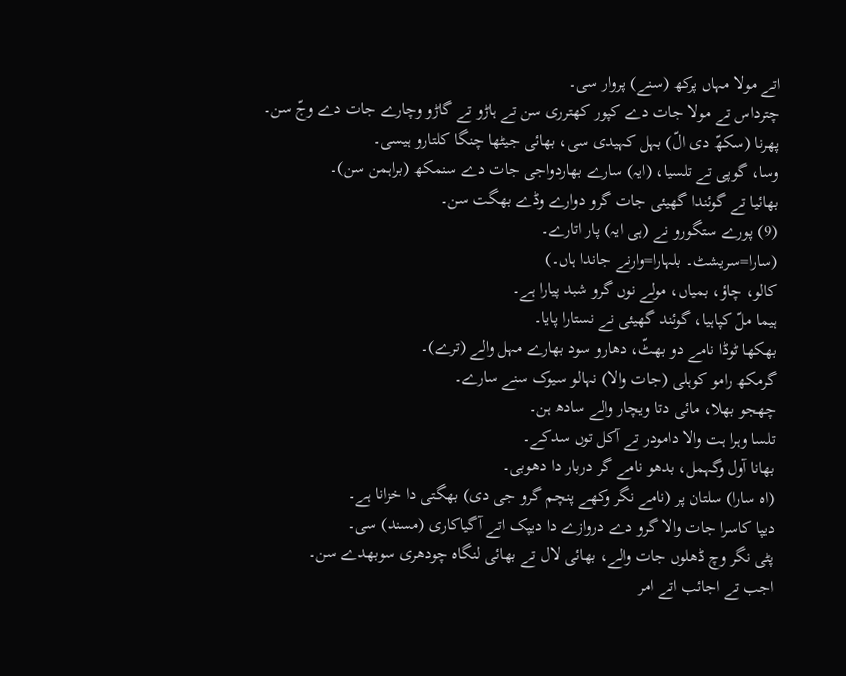اتے مولا مہاں پرکھ (سنے) پروار سی۔
چترداس تے مولا جات دے کپور کھترری سن تے ہاڑو تے گاڑو وچارے جات دے وجّ سن۔
پھرنا (سکھّ دی الّ) بہل کہیدی سی، بھائی جیٹھا چنگا کلتارو ہیسی۔
وسا، گوپی تے تلسیا، (ایہ) سارے بھاردواجی جات دے سنمکھ (براہمن سن)۔
بھائیا تے گوئندا گھیئی جات گرو دوارے وڈے بھگت سن۔
(9) پورے ستگورو نے (ہی ایہ) پار اتارے۔
(سارا=سریشٹ۔ بلہارا=وارنے جاندا ہاں۔)
کالو، چاؤ، بمیاں، مولے نوں گرو شبد پیارا ہے۔
ہیما ملّ کپاہیا، گوئند گھیئی نے نستارا پایا۔
بھکھا ٹوڈا نامے دو بھٹّ، دھارو سود بھارے مہل والے (ترے)۔
گرمکھ رامو کوہلی (جات والا) نہالو سیوک سنے سارے۔
چھجو بھلا، مائی دتا ویچار والے سادھ ہن۔
تلسا وہرا ہت والا دامودر تے آکل توں سدکے۔
بھانا آول وگہمل، بدھو نامے گر دربار دا دھوبی۔
(اہ سارا) سلتان پر (نامے نگر وکھے پنچم گرو جی دی) بھگتی دا خزانا ہے۔
دیپا کاسرا جات والا گرو دے دروازے دا دیپک اتے آگیاکاری (مسند) سی۔
پٹی نگر وچ ڈھلوں جات والے، بھائی لال تے بھائی لنگاہ چودھری سوبھدے سن۔
اجب تے اجائب اتے امر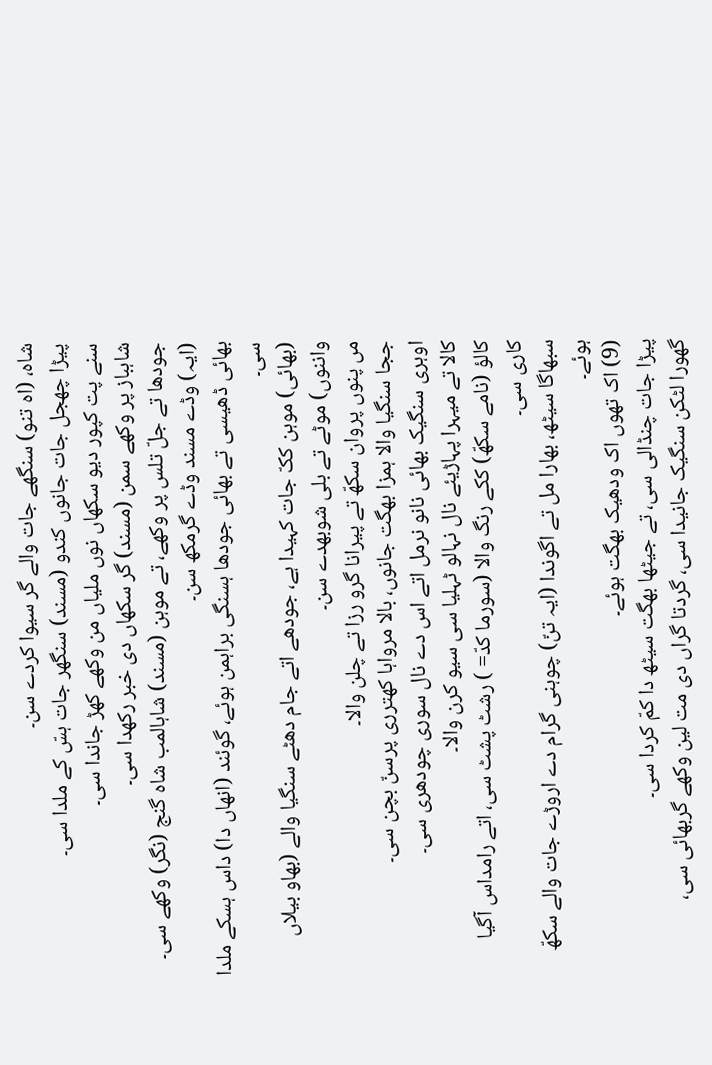شاہ، (اہ تنو) سنگھے جات والے گر سیوا کردے سن۔
پیڑا چھجل جات جانوں کندو (مسند) سنگھر جات ہسّ کے ملدا سی۔
سنے پت کپور دیو سکھاں نوں ملیاں من وکھے کھڑ جاندا سی۔
شاہباز پر وکھے سمن (مسند) گر سکھاں دی خبر رکھدا سی۔
جودھا تے جلّ تلس پر وکھے، تے موہن (مسند) شاہالمب شاہ گنج (نگر) وکھے سی۔
(ایہ) وڈے مسند وڈے گرمکھ سن۔
بھائی ڈھیسی تے بھائی جودھا ہسنگی براہمن ہوئے، گوئند (انھاں دا) داس ہسکے ملدا سی۔
(بھائی) موہن ککّ جات کہیدا ہے، جودھے اتے جام دھٹے سنگیا والے (بھاو بیلاں واننوں) موٹے تے بلی شوبھدے سن۔
مں پنوں پروان سکھّ تے پیرانا گرو رزا تے چلن والا۔
ججا سنگیا والا ہمزا بھگت جانوں، بالا مرواہا کھترری پرسنّ بچن سی۔
اوہری سنگیک بھائی نانو نرمل اتے اس دے نال سوری چودھری سی۔
کالا تے میہرا پہاڑیئے نال نہالو ٹہلیا سی سیو کرن والا۔
کالؤ (نامے سکھّ) ککے رنگ والا (سورما کدّ= ) رشٹ پشٹ سی، اتے رامداس آگیا کاری سی۔
سبھاگا سیٹھ، بھارا مل تے اگوندا (ایہ تنّ) چوہنی گرام دے اروڑے جات والے سکھّ ہوئے۔
(9) اک تھوں اک ودھیک بھگت ہوئے۔
پیڑا جات چنڈالی سی، تے جیٹھا بھگت سیٹھ دا کمّ کردا سی۔
گھورا لٹکن سنگیک جانیدا سی، گردتا گراں دی مت لین وکھے گربھائی سی،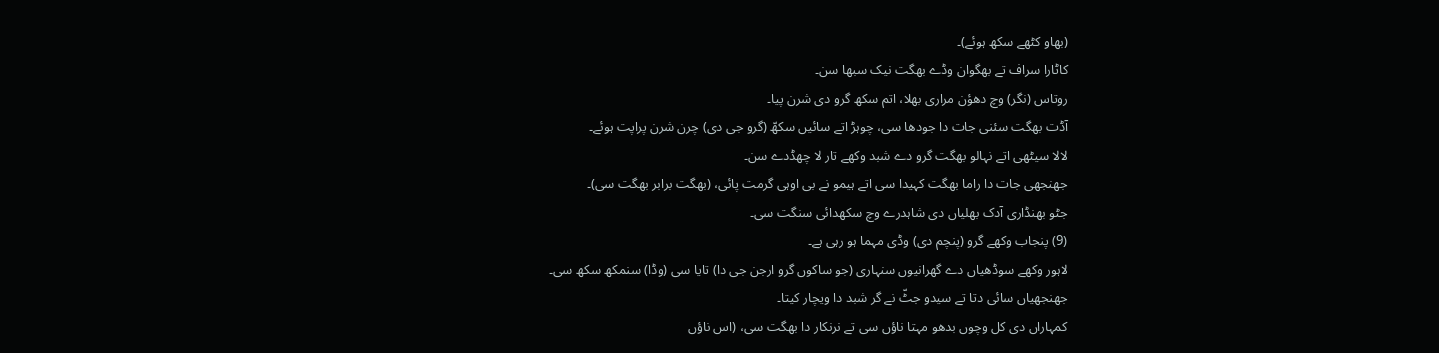(بھاو کٹھے سکھ ہوئے)۔
کاٹارا سراف تے بھگوان وڈے بھگت نیک سبھا سن۔
روتاس (نگر) وچ دھؤن مراری بھلا، اتم سکھ گرو دی شرن پیا۔
آڈت بھگت سئنی جات دا جودھا سی، چوہڑ اتے سائیں سکھّ (گرو جی دی) چرن شرن پراپت ہوئے۔
لالا سیٹھی اتے نہالو بھگت گرو دے شبد وکھے تار لا چھڈدے سن۔
جھنجھی جات دا راما بھگت کہیدا سی اتے ہیمو نے بی اوہی گرمت پائی، (بھگت برابر بھگت سی)۔
جٹو بھنڈاری آدک بھلیاں دی شاہدرے وچ سکھدائی سنگت سی۔
(9) پنجاب وکھے گرو (پنچم دی) وڈی مہما ہو رہی ہے۔
لاہور وکھے سوڈھیاں دے گھرانیوں سنہاری (جو ساکوں گرو ارجن جی دا) تایا سی (وڈا) سنمکھ سکھ سی۔
جھنجھیاں سائی دتا تے سیدو جٹّ نے گر شبد دا ویچار کیتا۔
کمہاراں دی کل وچوں بدھو مہتا ناؤں سی تے نرنکار دا بھگت سی، (اس ناؤں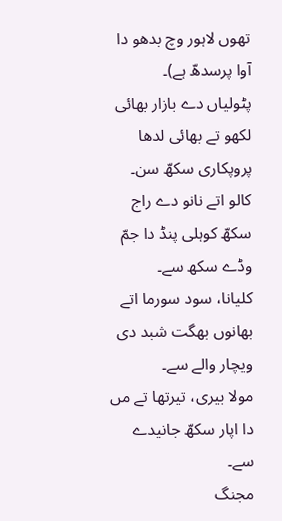تھوں لاہور وچ بدھو دا آوا پرسدھّ ہے)۔
پٹولیاں دے بازار بھائی لکھو تے بھائی لدھا پروپکاری سکھّ سن۔
کالو اتے نانو دے راج سکھّ کوہلی پنڈ دا جمّ وڈے سکھ سے۔
کلیانا، سود سورما اتے بھانوں بھگت شبد دی ویچار والے سے۔
مولا بیری، تیرتھا تے مں دا اپار سکھّ جانیدے سے۔
مجنگ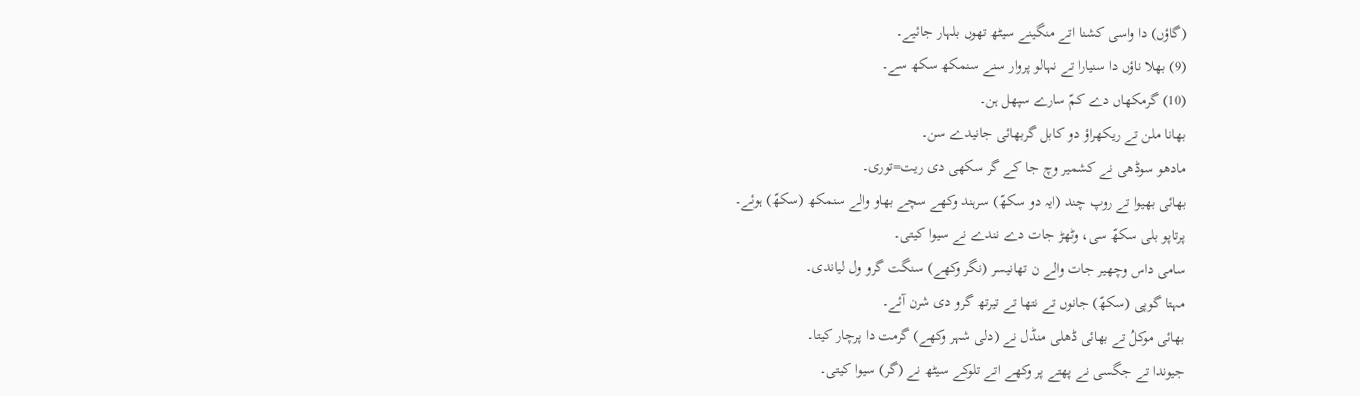(گاؤں) دا واسی کشنا اتے منگینے سیٹھ تھوں بلہار جائیے۔
(9) بھلا ناؤں دا سنیارا تے نہالو پروار سنے سنمکھ سکھ سے۔
(10) گرمکھاں دے کمّ سارے سپھل ہن۔
بھانا ملن تے ریکھراؤ دو کابل گربھائی جانیدے سن۔
مادھو سوڈھی نے کشمیر وچ جا کے گر سکھی دی ریت=توری۔
بھائی بھیوا تے روپ چند (ایہ دو سکھّ) سرہند وکھے سچے بھاو والے سنمکھ (سکھّ) ہوئے۔
پرتاپو بلی سکھّ سی، وٹھڑ جات دے نندے نے سیوا کیتی۔
سامی داس وچھیر جات والے ن تھانیسر (نگر وکھے) سنگت گرو ول لیاندی۔
مہتا گوپی (سکھّ) جانوں تے نتھا تے تیرتھ گرو دی شرن آئے۔
بھائی موکلُ تے بھائی ڈھلی منڈل نے (دلی شہر وکھے) گرمت دا پرچار کیتا۔
جیوندا تے جگسی نے پھتے پر وکھے اتے تلوکے سیٹھ نے (گر) سیوا کیتی۔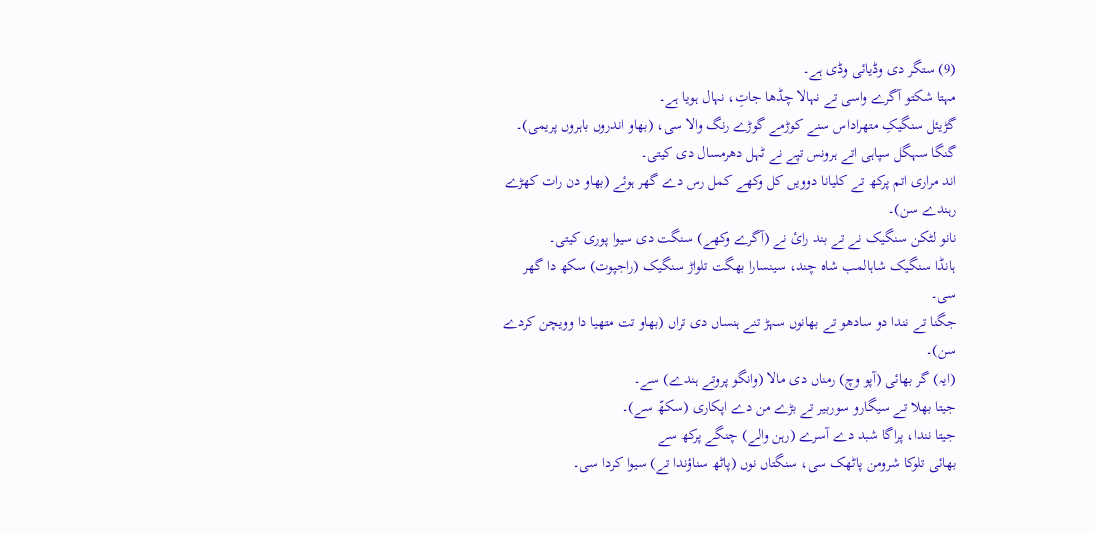(9) ستگر دی وڈیائی وڈی ہے۔
مہتا شکتو آگرے واسی تے نہالا چڈھا جاتِ، نہال ہویا ہے۔
گڑیئل سنگیکِ متھراداس سنے کوڑمے گوڑے رنگ والا سی، (بھاو اندروں باہروں پریمی)۔
گنگا سہگل سپاہی اتے ہرونس تپے نے ٹہل دھرمسال دی کیتی۔
اند مراری اتم پرکھ تے کلیانا دوویں کل وکھے کمل رس دے گھر ہوئے (بھاو دن رات کھڑے رہندے سن)۔
نانو لٹکن سنگیک نے تے بند رائ نے (آگرے وکھے) سنگت دی سیوا پوری کیتی۔
ہانڈا سنگیک شاہالمب شاہ چند، سینسارا بھگت تلواڑ سنگیک (راجپوت) سکھ دا گھر سی۔
جگنا تے نندا دو سادھو تے بھانوں سہڑ تنے ہنساں دی تراں (بھاو تت متھیا دا وویچن کردے سن)۔
(ایہ) گر بھائی (آپو وچ) رمناں دی مالا (وانگو پروتے ہندے) سے۔
جیتا بھلا تے سیگارو سوربیر تے بڑے من دے اپکاری (سکھّ سے)۔
جیتا نندا، پراگا شبد دے آسرے (رہن والے) چنگے پرکھ سے
بھائی تلوکا شرومن پاٹھک سی، سنگتاں نوں (پاٹھ سناؤندا تے) سیوا کردا سی۔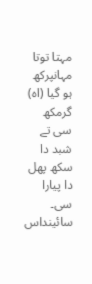مہتا توتا مہانپرکھ ہو گیا (اہ) گرمکھ سی تے شبد دا سکھ پھل دا پیارا سی۔
سائینداس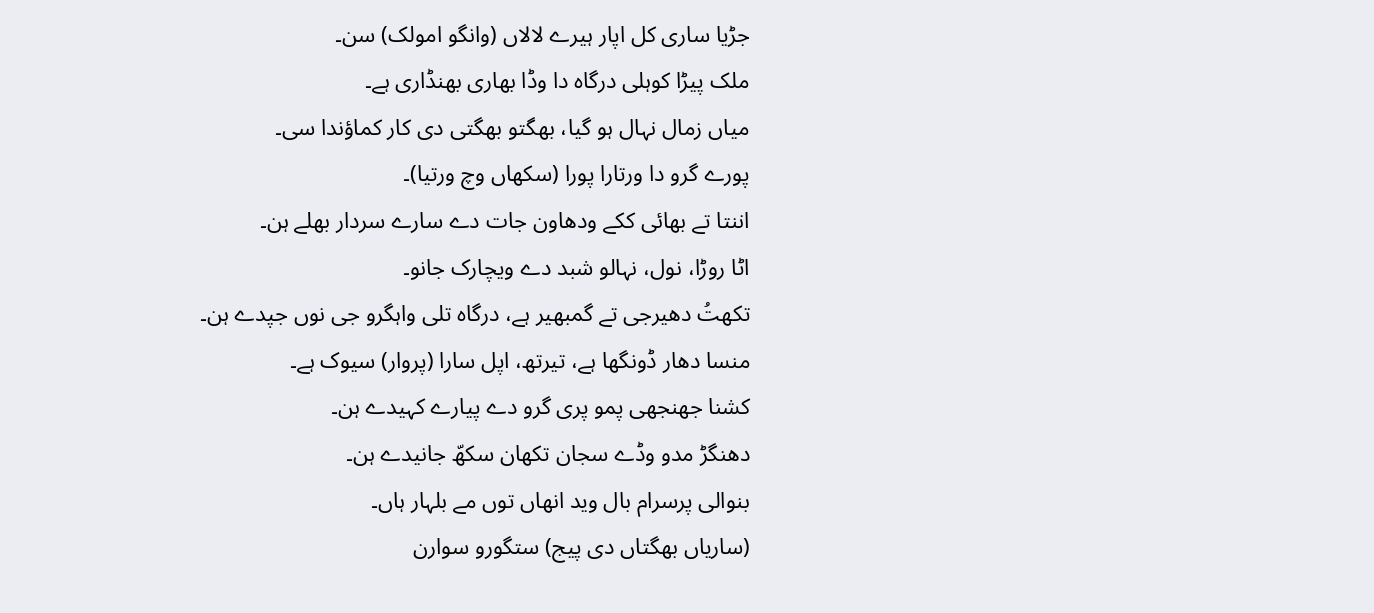جڑیا ساری کل اپار ہیرے لالاں (وانگو امولک) سن۔
ملک پیڑا کوہلی درگاہ دا وڈا بھاری بھنڈاری ہے۔
میاں زمال نہال ہو گیا، بھگتو بھگتی دی کار کماؤندا سی۔
پورے گرو دا ورتارا پورا (سکھاں وچ ورتیا)۔
اننتا تے بھائی ککے ودھاون جات دے سارے سردار بھلے ہن۔
اٹا روڑا، نول، نہالو شبد دے ویچارک جانو۔
تکھتُ دھیرجی تے گمبھیر ہے، درگاہ تلی واہگرو جی نوں جپدے ہن۔
منسا دھار ڈونگھا ہے، تیرتھ، اپل سارا (پروار) سیوک ہے۔
کشنا جھنجھی پمو پری گرو دے پیارے کہیدے ہن۔
دھنگڑ مدو وڈے سجان تکھان سکھّ جانیدے ہن۔
بنوالی پرسرام بال وید انھاں توں مے بلہار ہاں۔
(ساریاں بھگتاں دی پیج) ستگورو سوارن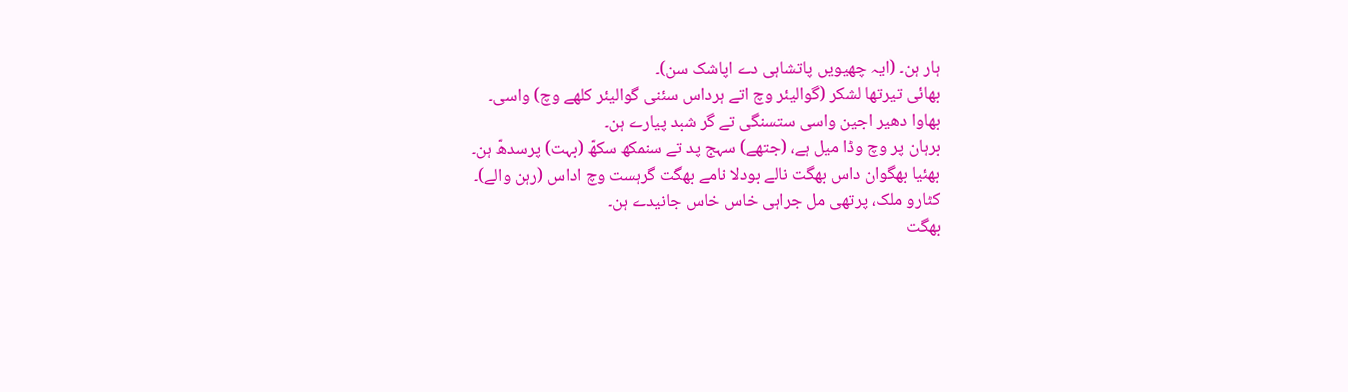ہار ہن۔ (ایہ چھیویں پاتشاہی دے اپاشک سن)۔
بھائی تیرتھا لشکر (گوالیئر وچ اتے ہرداس سئنی گوالیئر کلھے وچ) واسی۔
بھاوا دھیر اجین واسی ستسنگی تے گر شبد پیارے ہن۔
برہان پر وچ وڈا میل ہے، (جتھے) سہج پد تے سنمکھ سکھّ (بہت) پرسدھّ ہن۔
بھئیا بھگوان داس بھگت نالے بودلا نامے بھگت گرہست وچ اداس (رہن والے)۔
کٹارو ملک، پرتھی مل جراہی خاس خاس جانیدے ہن۔
بھگت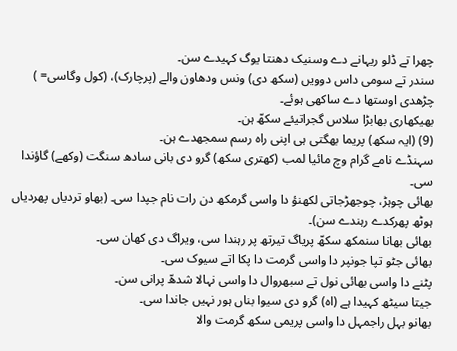چھرا تے ڈلو ریہانے دے وسنیک دھنتا یوگ کہیدے سن۔
سندر تے سومی داس دوویں (سکھ دی) ونس ودھاون والے (پرچارک)، (کول وگاسی= ) چڑھدی اوستھا دے ساکھی ہوئے۔
بھیکھاری بھابڑا سلاس گجراتیئے سکھّ ہن۔
(9) (ایہ سکھ) پریما بھگتی ہی اپنی راہ رسم سمجھدے ہن۔
سہنڈے نامے گرام وچ مائیا لمب (کھتری سکھ) گرو دی بانی سادھ سنگت (وکھے) گاؤندا سی۔
بھائی چوہڑ، چوجھڑجاتی لکھنؤ دا واسی گرمکھ دن رات نام جپدا سی۔ (بھاو تردیاں پھردیاں ہوٹھ پھرکدے رہندے سن)۔
بھائی بھانا سنمکھ سکھّ پریاگ تیرتھ پر رہندا سی، ویراگ دی کھان سی۔
بھائی جٹو تپا جونپر دا واسی گرمت دا پکا اتے سیوک سی۔
پٹنے دا واسی بھائی نول تے سبھروال دا واسی نہالا شدھّ پرانی سن۔
جیتا سیٹھ کہیدا ہے (اہ) گرو دی سیوا بناں ہور نہیں جاندا سی۔
بھانو بہل راجمہل دا واسی پریمی سکھ گرمت والا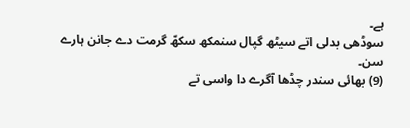ہے۔
سوڈھی بدلی اتے سیٹھ گپال سنمکھ سکھّ گرمت دے جانن ہارے سن۔
(9) بھائی سندر چڈھا آگرے دا واسی تے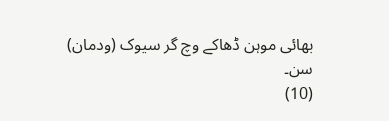بھائی موہن ڈھاکے وچ گر سیوک (ودمان) سن۔
(10)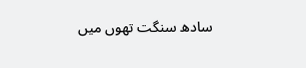سادھ سنگت تھوں میں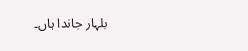بلہار جاندا ہاں۔